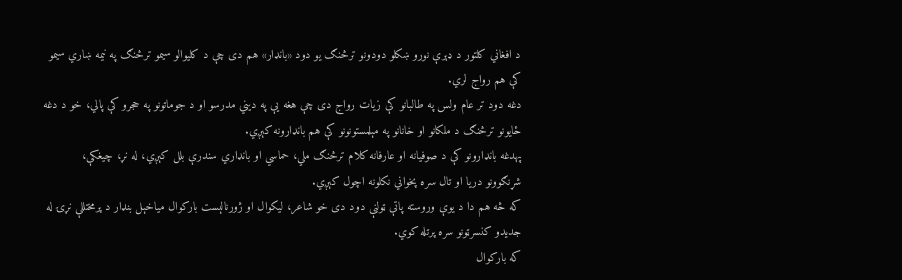د افغاني كلتور د ډېرې نورو ښکلو دودونو ترڅنګ يو دود «بانډار» هم دى چې د كليوالو سيمو ترڅنګ په نيمه ښاري سيمو كې هم رواج لري.
دغه دود تر عام ولس په طالبانو كې زيات رواج دى چې هغه يې په ديني مدرسو او د جوماتونو په حجرو كې پالي، خو د دغه ځايونو ترڅنګ د ملكانو او خانانو په مېلمستونونو كې هم بانډارونه كېږي.
پهدغه بانډارونو كې د صوفيانه او عارفانه كلام ترڅنګ ملي، حماسي او بانډاري سندرې بلل كېږي، له نړ، چيغكې، شړنګوونو دريا او تال سره پخواني نكلونه اچول كېږي.
كه څه هم دا د يوې وروسته پاتې ټولنې دود دى خو شاعر، ليكوال او ژورنالېست باركوال مياخېل بنډار د پرمختللې نړۍ له جديدو كنسرټونو سره پرتله کوي.
كه باركوال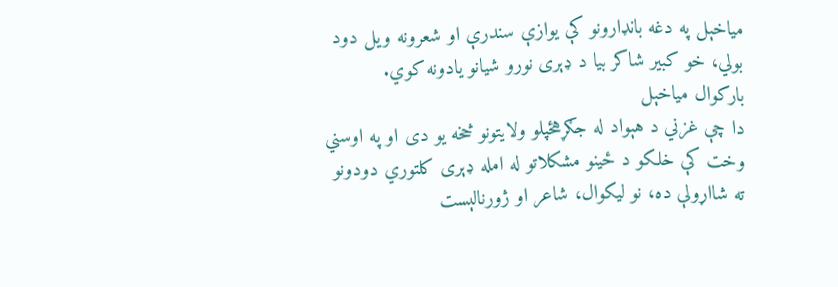مياخېل په دغه بانډارونو كې يوازې سندرې او شعرونه ويل دود بولي، خو كبير شاكر بيا د ډېرى نورو شيانو يادونه كوي.
باركوال مياخېل
دا چې غزني د هېواد له جګړهځپلو ولایتونو څخه یو دی او په اوسني وخت کې خلکو د ځینو مشکلاتو له امله ډېری کلتوري دودونو ته شااړولې ده، نو لیکوال، شاعر او ژورنالېست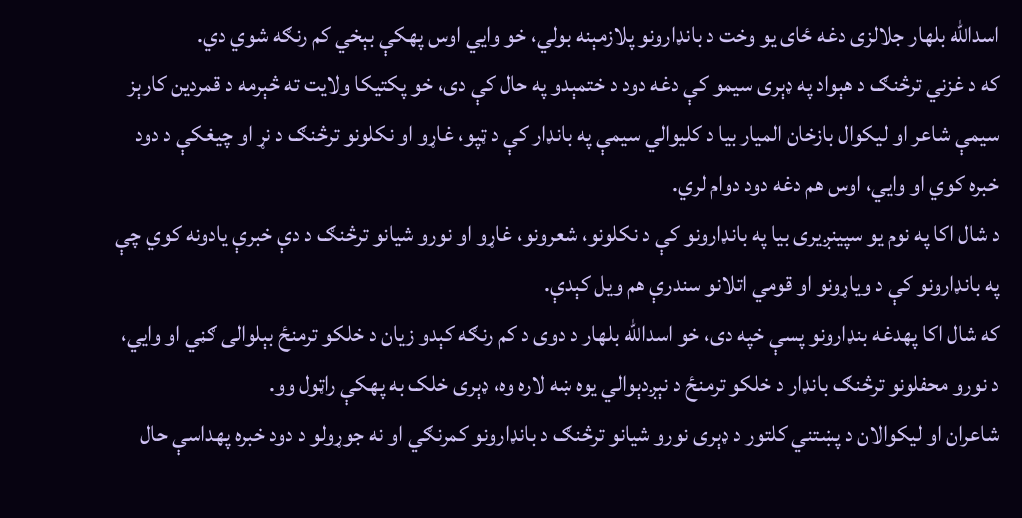اسدالله بلهار جلالزی دغه ځای یو وخت د بانډارونو پلازمېنه بولي، خو وايي اوس پهکې بېخي کم رنګه شوي دي.
که د غزني ترڅنګ د هېواد په ډېری سیمو کې دغه دود د ختمېدو په حال کې دی، خو پکتیکا ولایت ته څېرمه د قمردین کارېز سیمې شاعر او ليكوال بازخان الميار بيا د كليوالي سيمې په بانډار كې د ټپو، غاړو او نكلونو ترڅنګ د نړ او چيغكې د دود خبره كوي او وايي، اوس هم دغه دود دوام لري.
د شال اكا په نوم يو سپينږيرى بيا په بانډارونو كې د نكلونو، شعرونو، غاړو او نورو شيانو ترڅنګ د دې خبرې يادونه كوي چې په بانډارونو كې د وياړونو او قومي اتلانو سندرې هم ويل کېدې.
که شال اکا پهدغه بنډارونو پسې خپه دی، خو اسدالله بلهار د دوی د کم رنګه کېدو زیان د خلکو ترمنځ بېلوالی ګڼي او وايي، د نورو محفلونو ترڅنګ بانډار د خلکو ترمنځ د نېږدېوالي یوه ښه لاره وه، ډېری خلک به پهکې راټول وو.
شاعران او ليكوالان د پښتني كلتور د ډېرى نورو شيانو ترڅنګ د بانډارونو کمرنګي او نه جوړولو د دود خبره پهداسې حال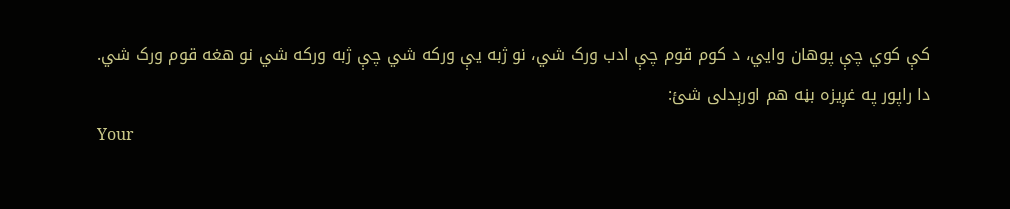كې كوي چې پوهان وايي، د كوم قوم چې ادب ورک شي، نو ژبه يې وركه شي چې ژبه وركه شي نو هغه قوم ورک شي.
دا راپور په غږیزه بڼه هم اورېدلی شئ:
Your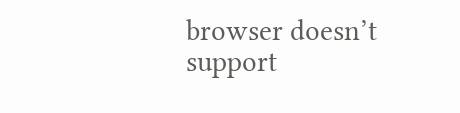browser doesn’t support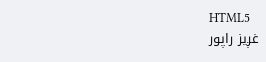HTML5
غږیز راپور